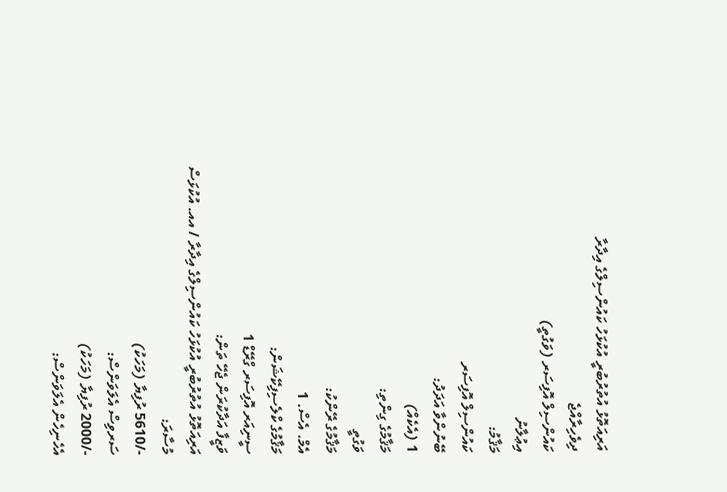އަރިއަތޮޅު އުތުރުބުރީ އުކުޅަހު ކައުންސިލްގެ އިދާރާ
ދިވެހިރާއްޖެ
ކައުންސިލް އޮފިސަރ (ވަގުތީ)
އިޢުލާނު
މަޤާމު:
ކައުންސިލް އޮފިސަރ
ބޭނުންވާ އަދަދު:
1 (އެކެއް)
މަޤާމުގެ ގިންތި:
ވަގުތީ
މަޤާމުގެ ރޭންކު:
އެމް. އެސް. 1
މަޤާމުގެ ކްލެސިފިކޭޝަން:
ސީނިއަރ އޮފިސަރ ގްރޭޑް 1
ވަޒީފާ އަދާކުރަން ޖެހޭ ތަން:
އަރިއަތޮޅު އުތުރުބުރީ އުކުޅަހު ކައުންސިލްގެ އިދާރާ / އއ. އުކުޅަސް
މުސާރަ:
-/5610 ރުފިޔާ (މަހަކު)
ސަރވިސް އެލަވަންސް:
-/2000 ރުފިޔާ (މަހަކު)
އެހެނިހެން އެލަވަންސް: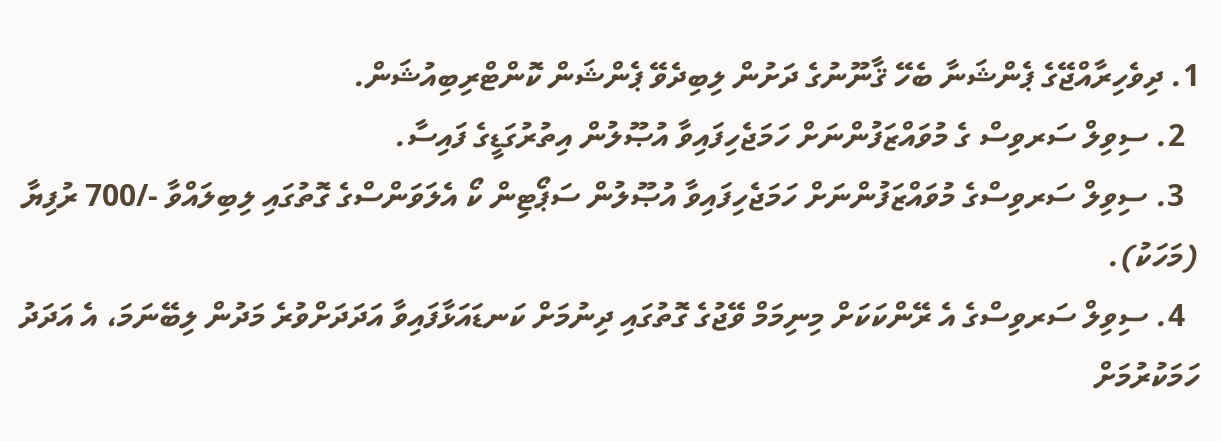1. ދިވެހިރާއްޖޭގެ ޕެންޝަނާ ބެހޭ ޤާނޫނުގެ ދަށުން ލިބިދެވޭ ޕެންޝަން ކޮންޓްރިބިއުޝަން.
  2. ސިވިލް ސަރވިސް ގެ މުވައްޒަފުންނަށް ހަމަޖެހިފައިވާ އުޞޫލުން އިތުރުގަޑީގެ ފައިސާ.
  3. ސިވިލް ސަރވިސްގެ މުވައްޒަފުންނަށް ހަމަޖެހިފައިވާ އުޞޫލުން ސަޕޯޓިން ކޯ އެލަވަންސްގެ ގޮތުގައި ލިބިލައްވާ -/700 ރުފިޔާ (މަހަކު).
  4. ސިވިލް ސަރވިސްގެ އެ ރޭންކަކަށް މިނިމަމް ވޭޖުގެ ގޮތުގައި ދިނުމަށް ކަނޑައަޅާފައިވާ އަދަދަށްވުރެ މަދުން ލިބޭނަމަ، އެ އަދަދު ހަމަކުރުމަށް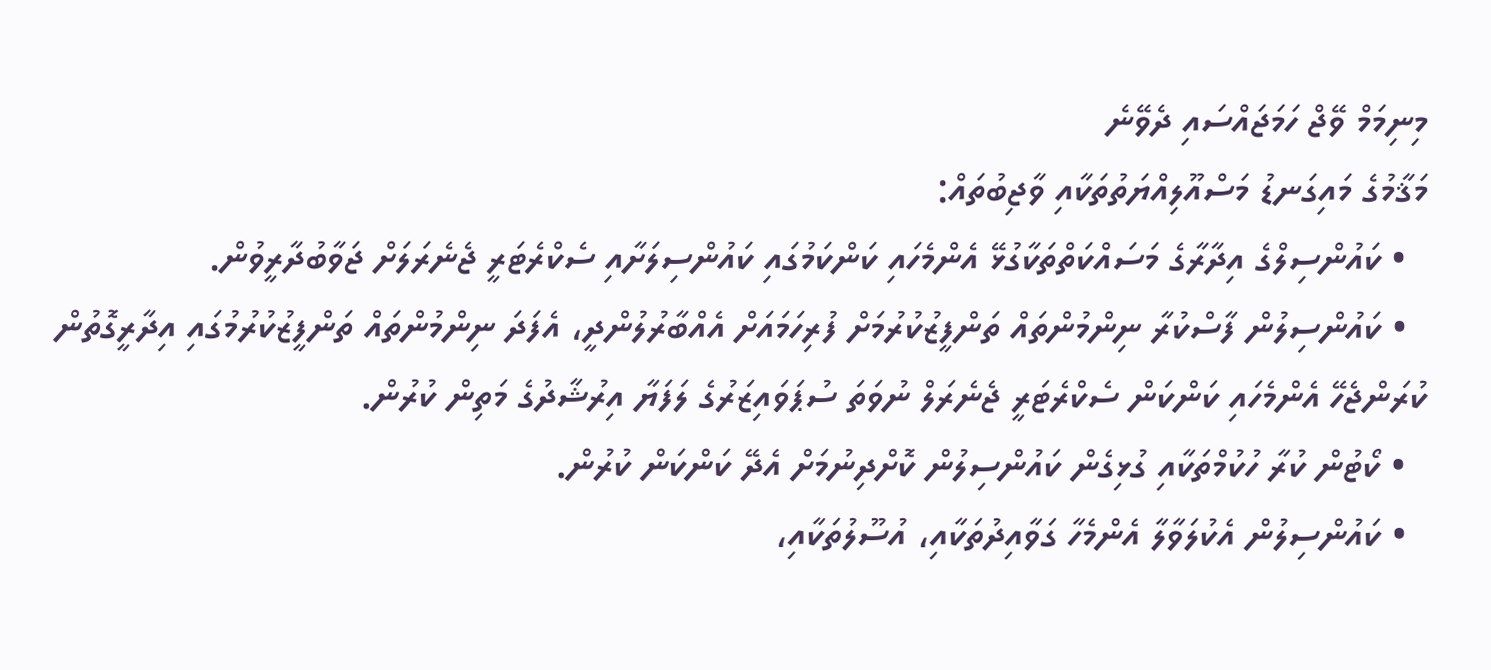މިނިމަމް ވޭޖް ހަމަޖައްސައި ދެވޭނެ
މަޤާމުގެ މައިގަނޑު މަސްއޫލިއްޔަތުތަކާއި ވާޖިބުތައް:
  • ކައުންސިލްގެ އިދާރާގެ މަސައްކަތްތަކާގުޅޭ އެންމެހައި ކަންކަމުގައި ކައުންސިލަށާއި ސެކްރެޓަރީ ޖެނެރަލަށް ޖަވާބުދާރީވުން.
  • ކައުންސިލުން ފާސްކުރާ ނިންމުންތައް ތަންފީޒުކުރުމަށް ފުރިހަމައަށް އެއްބާރުލުންދީ، އެފަދަ ނިންމުންތައް ތަންފީޒުކުރުމުގައި އިދާރީގޮތުން ކުރަންޖެހޭ އެންމެހައި ކަންކަން ސެކްރެޓަރީ ޖެނެރަލް ނުވަތަ ސުޕަވައިޒަރުގެ ލަފަޔާ އިރުޝާދުގެ މަތިން ކުރުން.
  • ކޯޓުން ކުރާ ހުކުމްތަކާއި ގުޅިގެން ކައުންސިލުން ކޮށްދިނުމަށް އެދޭ ކަންކަން ކުރުން.
  • ކައުންސިލުން އެކުލަވާލާ އެންމެހާ ގަވާއިދުތަކާއި، އުސޫލުތަކާއި،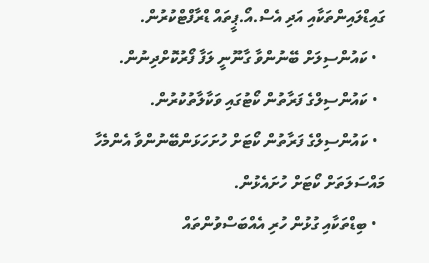ގައިޑްލައިންތަކާއި އަދި އެސް.އޯ.ޕީތައް ޑްރާފްޓްކުރުން.
  • ކައުންސިލަށް ބޭނުންވާ ގާނޫނީ ލަފާ ފޯރުކޮށްދިނުން.
  • ކައުންސިލްގެ ފަރާތުން ކޯޓުގައި ވަކާލާތުކުރުން.
  • ކައުންސިލްގެ ފަރާތުން ކޯޓަށް ހުށަހަޅަންބޭނުންވާ އެންމެހާ މައްސަލަތަށް ކޯޓަށް ހުށައެޅުން.
  • ބިޑްތަކާއި ގުޅުން ހުރި އެއްބަސްވުންތައް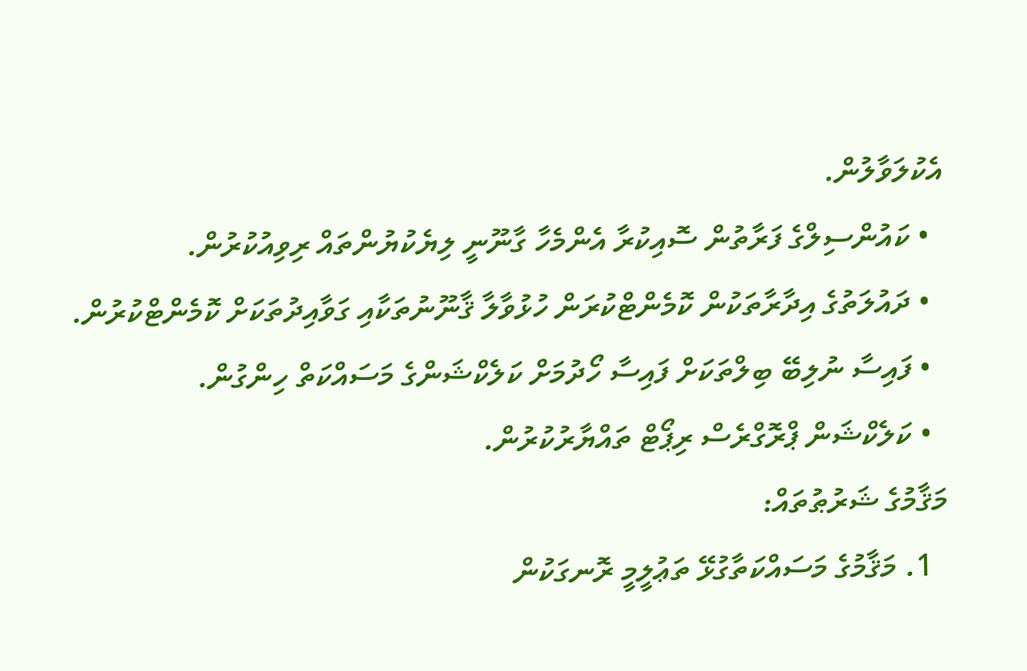އެކުލަވާލުން.
  • ކައުންސިލްގެ ފަރާތުން ސޮއިކުރާ އެންމެހާ ގާނޫނީ ލިޔެކުޔުންތައް ރިވިއުކުރުން.
  • ދައުލަތުގެ އިދާރާތަކުން ކޮމެންޓްކުރަން ހުޅުވާލާ ޤާނޫނުތަކާއި ގަވާއިދުތަކަށް ކޮމެންޓްކުރުން.
  • ފައިސާ ނުލިބޭ ބިލްތަކަށް ފައިސާ ހޯދުމަށް ކަލެކްޝަންގެ މަސައްކަތް ހިންގުން.
  • ކަލެކްޝަން ޕްރޮގްރެސް ރިޕޯޓް ތައްޔާރުކުރުން.
މަޤާމުގެ ޝަރުޠުތައް:
  1. މަޤާމުގެ މަސައްކަތާގުޅޭ ތަޢުލީމީ ރޮނގަކުން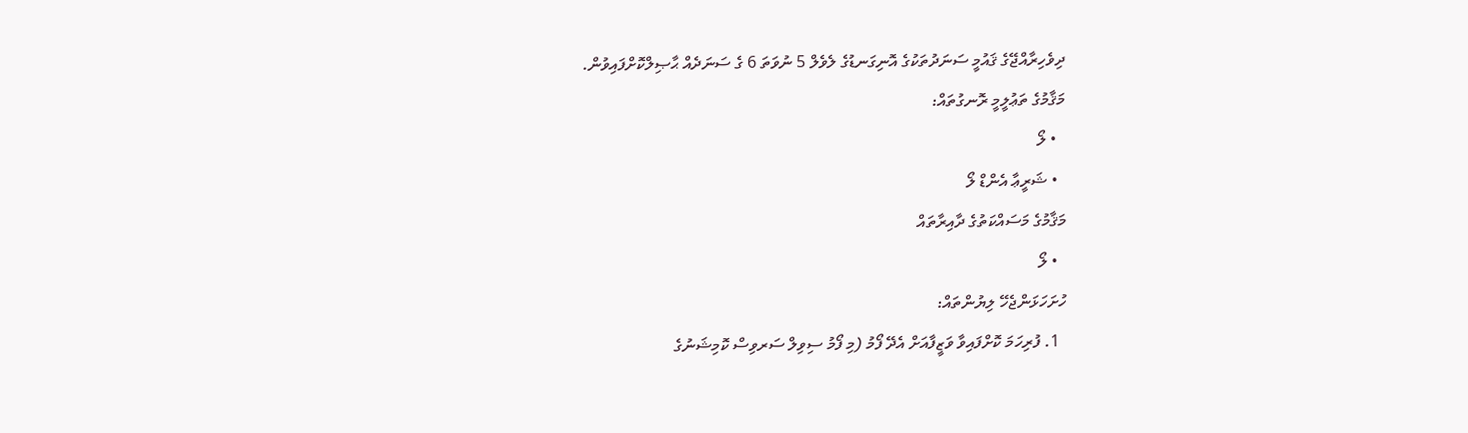ދިވެހިރާއްޖޭގެ ޤައުމީ ސަނަދުތަކުގެ އޮނިގަނޑުގެ ލެވެލް 5 ނުވަތަ 6 ގެ ސަނަދެއް ޙާޞިލްކޮށްފައިވުން.
މަޤާމުގެ ތަޢުލީމީ ރޮނގުތައް:
  • ލޯ
  • ޝަރީޢާ އެންޑް ލޯ
މަޤާމުގެ މަސައްކަތުގެ ދާއިރާތައް
  • ލޯ
ހުށަހަޅަންޖެހޭ ލިޔުންތައް:
  1. ފުރިހަމަ ކޮށްފައިވާ ވަޒީފާއަށް އެދޭ ފޯމު (މި ފޯމު ސިވިލް ސަރވިސް ކޮމިޝަނުގެ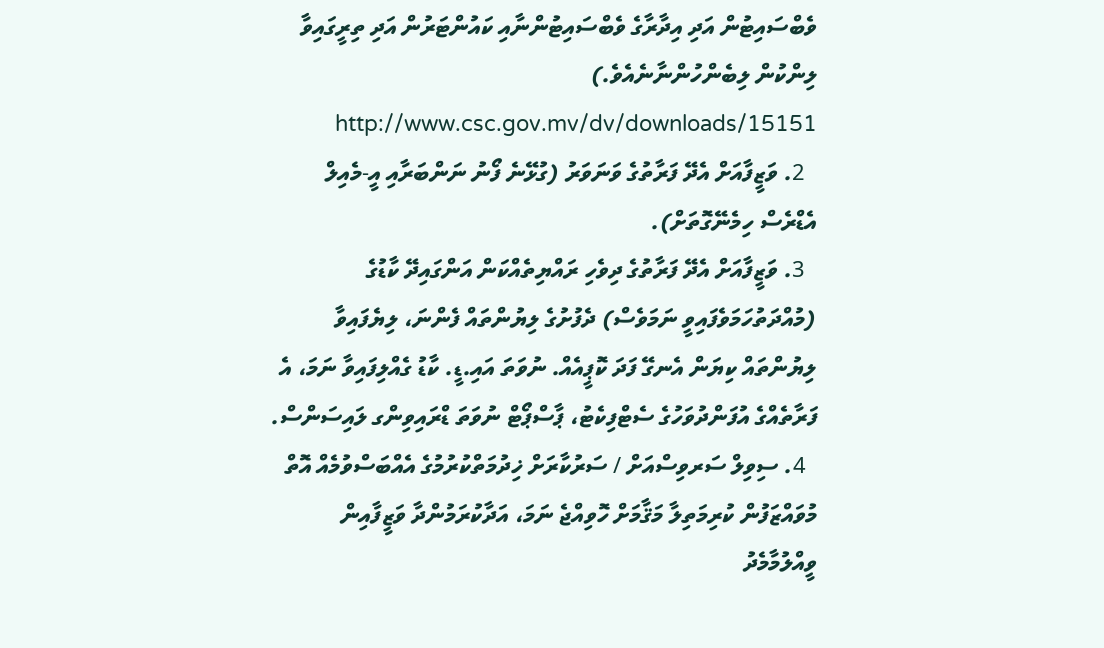ވެބްސައިޓުން އަދި އިދާރާގެ ވެބްސައިޓުންނާއި ކައުންޓަރުން އަދި ތިރީގައިވާ ލިންކުން ލިބެންހުންނާނެއެވެ.) http://www.csc.gov.mv/dv/downloads/15151
  2. ވަޒީފާއަށް އެދޭ ފަރާތުގެ ވަނަވަރު (ގުޅޭނެ ފޯނު ނަންބަރާއި އީ-މެއިލް އެޑްރެސް ހިމެނޭގޮތަށް).
  3. ވަޒީފާއަށް އެދޭ ފަރާތުގެ ދިވެހި ރައްޔިތެއްކަން އަންގައިދޭ ކާޑުގެ (މުއްދަތުހަމަވެފައިވީ ނަމަވެސް) ދެފުށުގެ ލިޔުންތައް ފެންނަ، ލިޔެފައިވާ ލިޔުންތައް ކިޔަން އެނގޭ ފަދަ ކޮޕީއެއް. ނުވަތަ އައި.ޑީ. ކާޑު ގެއްލިފައިވާ ނަމަ، އެ ފަރާތެއްގެ އުފަންދުވަހުގެ ސެޓްފިކެޓު، ޕާސްޕޯޓް ނުވަތަ ޑްރައިވިންގ ލައިސަންސް.
  4. ސިވިލް ސަރވިސްއަށް / ސަރުކާރަށް ޚިދުމަތްކުރުމުގެ އެއްބަސްވުމެއް އޮތް މުވައްޒަފުން ކުރިމަތިލާ މަޤާމަށް ހޮވިއްޖެ ނަމަ، އަދާކުރަމުންދާ ވަޒީފާއިން ވީއްލުމާމެދު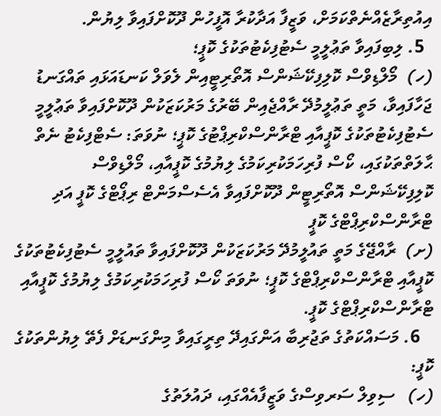އިއުތިރާޒެއްނެތްކަމަށް، ވަޒީފާ އަދާކުރާ އޮފީހުން ދޫކޮށްފައިވާ ލިޔުން.
  5. ލިބިފައިވާ ތަޢުލީމީ ސެޓުފިކެޓުތަކުގެ ކޮޕީ؛
(ހ)  މޯލްޑިވްސް ކޮލިފިކޭޝަންސް އޮތޯރިޓީއިން ލެވަލް ކަނޑައަޅައި ތައްގަނޑު ޖަހާފައިވާ، މަތީ ތަޢުލީމުދޭ ރާއްޖެއިން ބޭރުގެ މަރުކަޒަކުން ދޫކޮށްފައިވާ ތަޢުލީމީ ސެޓުފިކެޓުތަކުގެ ކޮޕީއާއި ޓްރާންސްކްރިޕްޓުގެ ކޮޕީ؛ ނުވަތަ: ސެޓްފިކެޓު ނެތް ޙާލަތްތަކުގައި، ކޯސް ފުރިހަމަކުރިކަމުގެ ލިޔުމުގެ ކޮޕީއާއި، މޯލްޑިވްސް ކޮލިފިކޭޝަންސް އޮތޯރިޓީން ދޫކޮށްފައިވާ އެސެސްމަންޓް ރިޕޯޓްގެ ކޮޕީ އަދި ޓްރާންސްކްރިޕްޓްގެ ކޮޕީ
(ށ)  ރާއްޖޭގެ މަތީ ތައުލީމުދޭ މަރުކަޒަކުން ދޫކޮށްފައިވާ ތައުލީމީ ސެޓުފިކެޓުތަކުގެ ކޮޕީއާއި ޓްރާންސްކްރިޕްޓްގެ ކޮޕީ؛ ނުވަތަ ކޯސް ފުރިހަމަކުރިކަމުގެ ލިޔުމުގެ ކޮޕީއާއި ޓްރާންސްކްރިޕްޓްގެ ކޮޕީ.
   6. މަސައްކަތުގެ ތަޖުރިބާ އަންގައިދޭ ތިރީގައިވާ މިންގަނޑަށް ފެތޭ ލިޔުންތަކުގެ ކޮޕީ:
(ހ)   ސިވިލް ސަރވިސްގެ ވަޒީފާއެއްގައި، ދައުލަތުގެ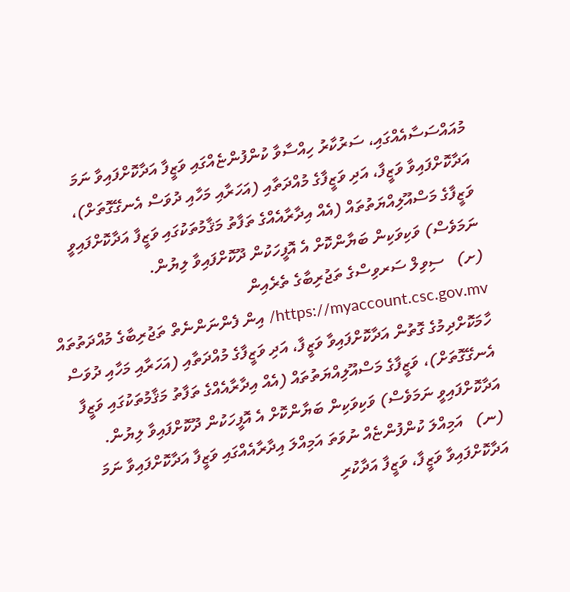މުއައްސަސާއެއްގައި، ސަރުކާރު ހިއްސާވާ ކުންފުންޏެއްގައި ވަޒީފާ އަދާކޮށްފައިވާ ނަމަ އަދާކޮށްފައިވާ ވަޒީފާ، އަދި ވަޒީފާގެ މުއްދަތާއި (އަހަރާއި މަހާއި ދުވަސް އެނގޭގޮތަށް)، ވަޒީފާގެ މަސްއޫލިއްޔަތުތައް (އެއް އިދާރާއެއްގެ ތަފާތު މަޤާމުތަކުގައި ވަޒީފާ އަދާކޮށްފައިވީ ނަމަވެސް) ވަކިވަކިން ބަޔާންކޮށް އެ އޮފީހަކުން ދޫކޮށްފައިވާ ލިޔުން.
(ށ)   ސިވިލް ސަރވިސްގެ ތަޖުރިބާގެ ތެރެއިން https://myaccount.csc.gov.mv/ އިން ފެންނަންނެތް ތަޖުރިބާގެ މުއްދަތުތައް ހާމަކޮށްދިމުގެ ގޮތުން އަދާކޮށްފައިވާ ވަޒީފާ، އަދި ވަޒީފާގެ މުއްދަތާއި (އަހަރާއި މަހާއި ދުވަސް އެނގޭގޮތަށް)، ވަޒީފާގެ މަސްއޫލިއްޔަތުތައް (އެއް އިދާރާއެއްގެ ތަފާތު މަޤާމުތަކުގައި ވަޒީފާ އަދާކޮށްފައިވީ ނަމަވެސް) ވަކިވަކިން ބަޔާންކޮށް އެ އޮފީހަކުން ދޫކޮށްފައިވާ ލިޔުން.
(ނ)   އަމިއްލަ ކުންފުންޏެއް ނުވަތަ އަމިއްލަ އިދާރާއެއްގައި ވަޒީފާ އަދާކޮށްފައިވާ ނަމަ އަދާކޮށްފައިވާ ވަޒީފާ، ވަޒީފާ އަދާކުރި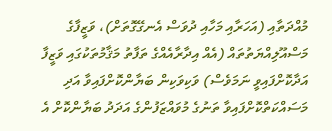މުއްދަތާއި (އަހަރާއި މަހާއި ދުވަސް އެނގޭގޮތަށް)، ވަޒީފާގެ މަސްއޫލިއްޔަތުތައް (އެއް އިދާރާއެއްގެ ތަފާތު މަޤާމުތަކުގައި ވަޒީފާ އަދާކޮށްފައިވީ ނަމަވެސް) ވަކިވަކިން ބަޔާންކޮށްފައިވާ އަދި މަސައްކަތްކޮށްފައިވާ ތަނުގެ މުވައްޒަފުންގެ އަދަދު ބަޔާންކޮށް އެ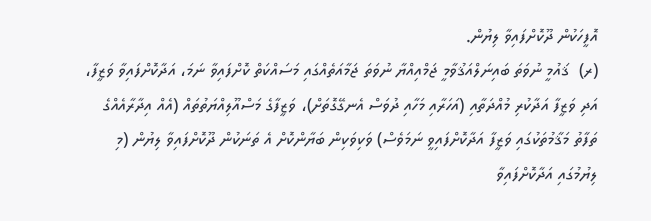އޮފީހަކުން ދޫކޮށްފައިވާ ލިޔުން.
(ރ)  ޤައުމީ ނުވަތަ ބައިނަލްއަޤުވާމީ ޖަމްއިއްޔާ ނުވަތަ ޖަމާއަތެއްގައި މަސައްކަތް ކޮށްފައިވާ ނަމަ، އަދާކޮށްފައިވާ ވަޒީފާ، އަދި ވަޒީފާ އަދާކުރި މުއްދަތާއި (އަހަރާއި މަހާއި ދުވަސް އެނގޭގޮތަށް)، ވަޒީފާގެ މަސްއޫލިއްޔަތުތައް (އެއް އިދާރާއެއްގެ ތަފާތު މަޤާމުތަކުގައި ވަޒީފާ އަދާކޮށްފައިވީ ނަމަވެސް) ވަކިވަކިން ބަޔާންކޮށް އެ ތަނަކުން ދޫކޮށްފައިވާ ލިޔުން (މި ލިޔުމުގައި އަދާކޮށްފައިވާ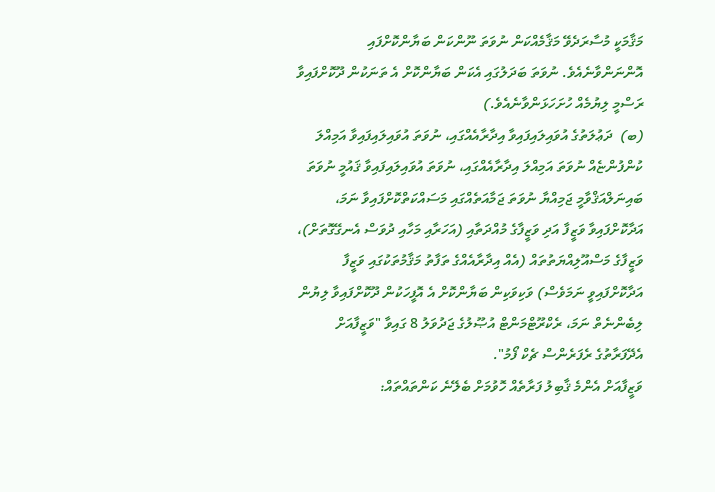މަޤާމަކީ މުސާރަދެވޭ މަޤާމެއްކަން ނުވަތަ ނޫންކަން ބަޔާންކޮށްފައި އޮންނަންވާނެއެވެ. ނުވަތަ ބަދަލުގައި އެކަން ބަޔާންކޮށް އެ ތަނަކުން ދޫކޮށްފައިވާ ރަސްމީ ލިޔުމެއް ހުށަހަޅަންވާނެއެވެ.)
(ބ)  ދަޢުލަތުގެ އުވައިލައިފައިވާ އިދާރާއެއްގައި، ނުވަތަ އުވައިލައިފައިވާ އަމިއްލަ ކުންފުންޏެއް ނުވަތަ އަމިއްލަ އިދާރާއެއްގައި، ނުވަތަ އުވައިލައިފައިވާ ޤައުމީ ނުވަތަ ބައިނަލްއަޤްވާމީ ޖަމިއްޔާ ނުވަތަ ޖަމާއަތެއްގައި މަސައްކަތްކޮށްފައިވާ ނަމަ، އަދާކޮށްފައިވާ ވަޒީފާ އަދި ވަޒީފާގެ މުއްދަތާއި (އަހަރާއި މަހާއި ދުވަސް އެނގޭގޮތަށް)، ވަޒީފާގެ މަސްއޫލިއްޔަތުތައް (އެއް އިދާރާއެއްގެ ތަފާތު މަޤާމުތަކުގައި ވަޒީފާ އަދާކޮށްފައިވީ ނަމަވެސް) ވަކިވަކިން ބަޔާންކޮށް އެ އޮފީހަކުން ދޫކޮށްފައިވާ ލިޔުން ލިބެންނެތް ނަމަ، ރެކްރޫޓްމަންޓް އުޞޫލުގެ ޖަދުވަލު 8 ގައިވާ "ވަޒީފާއަށް އެދޭފަރާތުގެ ރެފަރެންސް ޗެކް ފޯމު".
ވަޒީފާއަށް އެންމެ ޤާބިލު ފަރާތެއް ހޮވުމަށް ބެލޭނެ ކަންތައްތައް: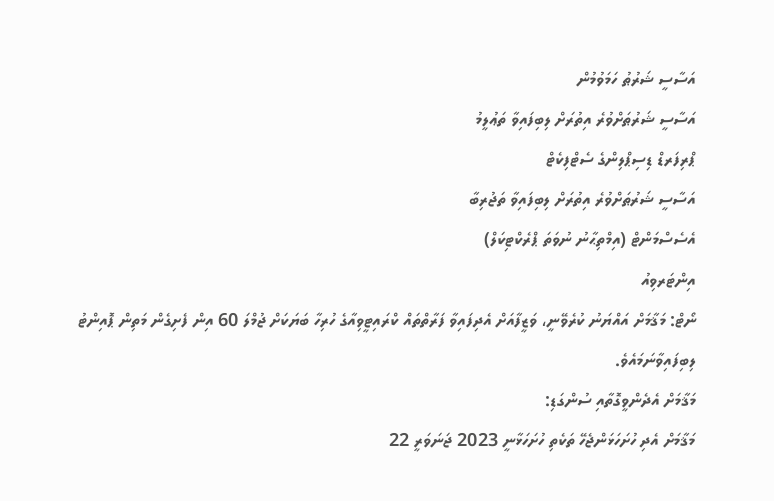އަސާސީ ޝަރުޠު ހަމަވުމުން
އަސާސީ ޝަރުޠަށްވުރެ އިތުރަށް ލިބިފައިވާ ތަޢުލީމު
ޕްރިފަރޑް ޑިސިޕްލިންގެ ސެޓްފިކެޓް
އަސާސީ ޝަރުޠަށްވުރެ އިތުރަށް ލިބިފައިވާ ތަޖުރިބާ
އެސެސްމަންޓް (އިމްތިޙާނު ނުވަތަ ޕްރެކްޓިކަލް)
އިންޓަރވިއު
ނޯޓް: މަޤާމަށް އައްޔަނު ކުރެވޭނީ، ވަޒީފާއަށް އެދިފައިވާ ފަރާތްތައް ކްރައިޓީވިއާގެ ހުރިހާ ބަޔަކަށް ޖުމްލަ 60 އިން ފެށިގެން މަތިން ޕޮއިންޓު ލިބިފައިވާނަމައެވެ.
މަޤާމަށް އެދެންވީގޮތާއި ސުންގަޑި:
މަޤާމަށް އެދި ހުށަހަޅަންޖެހޭ ތަކެތި ހުށަހަޅާނީ 2023 ޖަނަވަރީ 22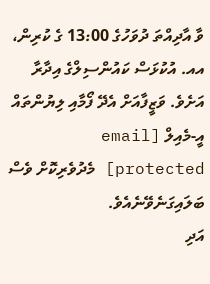ވާ އާދިއްތަ ދުވަހުގެ 13:00 ގެ ކުރިން، އއ. އުކުޅަސް ކައުންސިލްގެ އިދާރާ އަށެވެ. ވަޒީފާއަށް އެދޭ ފޯމާއި ލިޔުންތައް އީ-މެއިލް [email protected] މެދުވެރިކޮށް ވެސް ބަލައިގަނެވޭނެއެވެ.
އަދި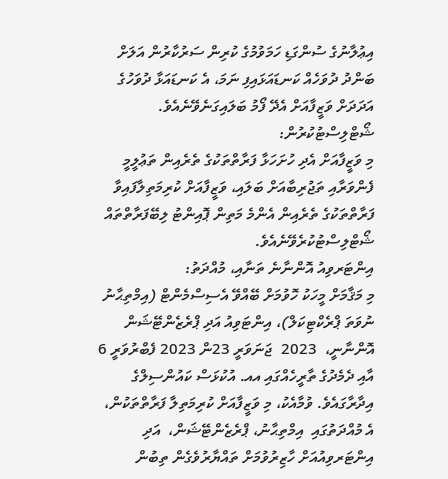އިޢުލާނުގެ ސުންގަޑި ހަމަވުމުގެ ކުރިން ސަރުކާރުން އަލަށް ބަންދު ދުވަހެއް ކަނޑައަޅައިފި ނަމަ، އެ ކަނޑައަޅާ ދުވަހުގެ އަދަދަށް ވަޒީފާއަށް އެދޭ ފޯމު ބަލައިގަނެވޭނެއެވެ.
ޝޯޓްލިސްޓުކުރުން:
މި ވަޒީފާއަށް އެދި ހުށަހަޅާ ފަރާތްތަކުގެ ތެރެއިން ތަޢުލީމީ ފެންވަރާއި ތަޖުރިބާއަށް ބަލައި، ވަޒީފާއަށް ކުރިމަތިލާފައިވާ ފަރާތްތަކުގެ ތެރެއިން އެންމެ މަތިން ޕޮއިންޓު ލިބޭފަރާތްތައް ޝޯޓްލިސްޓުކުރެވޭނެއެވެ.
އިންޓަރވިއު އޮންނާނެ ތަނާއި، މުއްދަތު:
މި މަޤާމަށް މީހަކު ހޮވުމަށް ބޭއްވޭ އެސިސްމެންޓް (އިމްތިޙާނު ނުވަތަ ޕްރެކްޓިކަލް)، އިންޓަވިއު އަދި ޕްރެޒެންޓޭޝަން އޮންނާނީ،  2023  ޖަނަވަރީ 23ން 2023 ފެބްރުވަރީ 6 އާއި ދެމެދުގެ ތާރީހެއްގައި އއ. އުކުޅަސް ކައުންސިލްގެ އިދާރާގައެވެ. ވުމާއެކު، މި ވަޒީފާއަށް ކުރިމަތިލާ ފަރާތްތަކުން، އެ މުއްދަތުގައި  އިމްތިޙާނު، ޕްރެޒެންޓޭޝަން،  އަދި އިންޓަރވިއުއަށް ހާޒިރުވުމަށް ތައްޔާރުވެގެން ތިބުން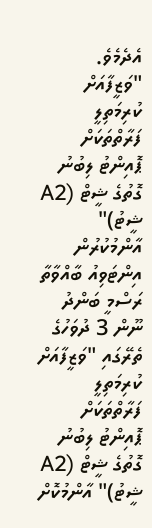އެދެމެވެ.
"ވަޒީފާއަށް ކުރިމަތިލީ ފަރާތްތަކަށް ޕޮއިންޓު ލިބުނު ގޮތުގެ ޝީޓް (A2 ޝީޓު)" އާންމުކުރުން
އިންޓަވިއު ބާއްވާތާ ރަސްމީ ބަންދު ނޫން 3 ދުވަހުގެ ތެރޭގައި "ވަޒީފާއަށް ކުރިމަތިލީ ފަރާތްތަކަށް ޕޮއިންޓު ލިބުނު ގޮތުގެ ޝީޓް (A2 ޝީޓު)" އާންމުކޮށް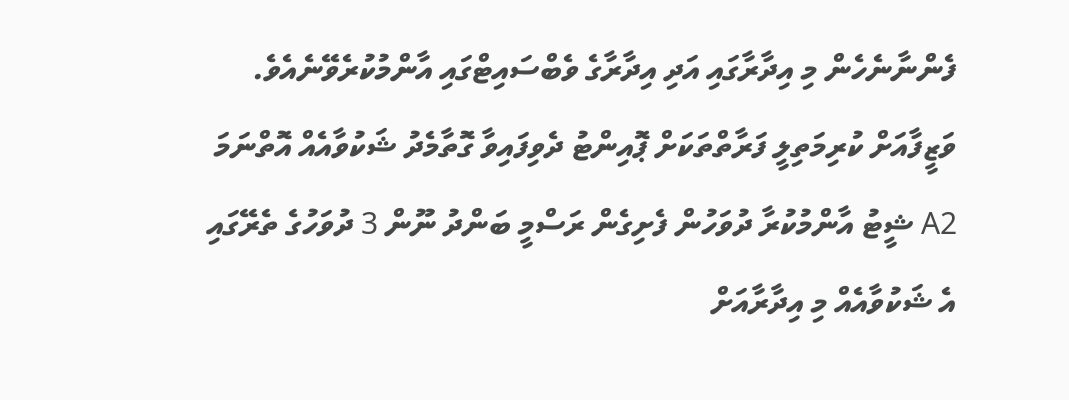ފެންނާނެހެން މި އިދާރާގައި އަދި އިދާރާގެ ވެބްސައިޓްގައި އާންމުކުރެވޭނެއެވެ. ވަޒީފާއަށް ކުރިމަތިލީ ފަރާތްތަކަށް ޕޮއިންޓު ދެވިފައިވާ ގޮތާމެދު ޝަކުވާއެއް އޮތްނަމަ A2 ޝީޓު އާންމުކުރާ ދުވަހުން ފެށިގެން ރަސްމީ ބަންދު ނޫން 3 ދުވަހުގެ ތެރޭގައި އެ ޝަކުވާއެއް މި އިދާރާއަށް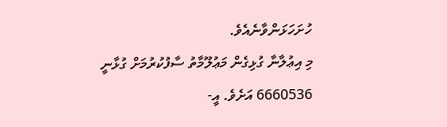ހުށަހަޅަންވާނެއެވެ.
މި އިޢުލާނާ ގުޅިގެން މަޢުލޫމާތު ސާފުކުރުމަށް ގުޅާނީ 6660536 އަށެވެ. އީ-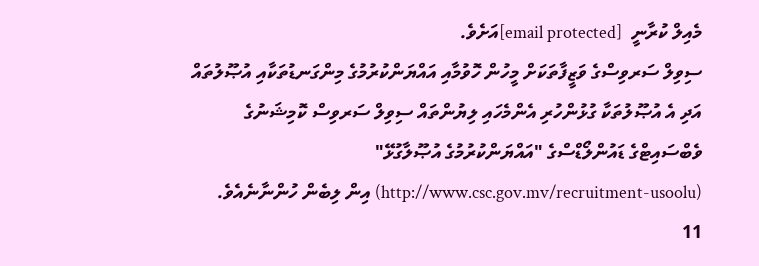މެއިލް ކުރާނީ  [email protected]އަށެވެ.
ސިވިލް ސަރވިސްގެ ވަޒީފާތަކަށް މީހުން ހޮވުމާއި އައްޔަންކުރުމުގެ މިންގަނޑުތަކާއި އުޞޫލުތައް އަދި އެ އުޞޫލުތަކާ ގުޅުންހުރި އެންމެހައި ލިޔުންތައް ސިވިލް ސަރވިސް ކޮމިޝަނުގެ ވެބްސައިޓްގެ ޑައުންލޯޑްސްގެ "އައްޔަންކުރުމުގެ އުޞޫލާގުޅޭ" (http://www.csc.gov.mv/recruitment-usoolu) އިން ލިބެން ހުންނާނެއެވެ.
11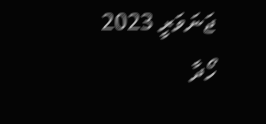ޖަނަވަރީ 2023
ހޯދާ